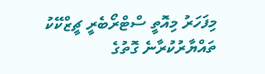މިފަހަރު މިއޮތީ ސްޓްރޯބެރީ ޗީޒްކޭކު ތައްޔާރުކުރާނެ ގޮތުގެ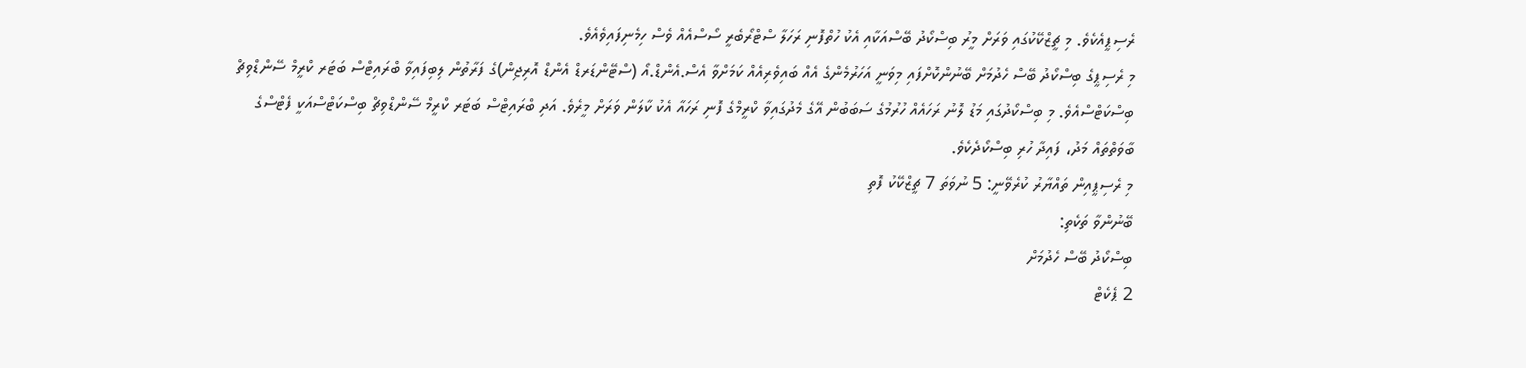ރެސިޕީއެކެވެ. މި ޗީޒްކޭކުގައި ވަރަށް މީރު ބިސްކޯދު ބޭސްއަކާއި އެކު ހުތްފޮނި ރަހަލާ ސްޓްރޯބެރީ ސޯސްއެއް ވެސް ހިމެނިފައިވެއެވެ.
މި ރެސިޕީގެ ބިސްކޯދު ބޭސް ހެދުމަށް ބޭނުންކޮށްފައި މިވަނީ އަހަރުމެންގެ އެއް ބައިވެރިއެއް ކަމަށްވާ އެސް.އެންޑް.އޯ (ސްޓޭންޑަރޑް އެންޑް އޮރިޖިން)ގެ ފަރާތުން ލިބިފައިވާ ބްރައިޓްސް ބަޓަރ ކްރީމް ސޭންޑްވިޗް ބިސްކަޓްސްއެވެ. މި ބިސްކޯދުގައި މަޑު ލޮނު ރަހައެއް ހުރުމުގެ ސަބަބުން އޭގެ މެދުގައިވާ ކްރީމްގެ ފޮނި ރަހައާ އެކު ކާލަން ވަރަށް މީރެވެ. އަދި ބްރައިޓްސް ބަޓަރ ކްރީމް ސޭންޑްވިޗް ބިސްކަޓްސްއަކީ ފެޓްސްގެ ބާވަތްތައް މަދު، ފައިދާ ހުރި ބިސްކޯދެކެވެ.
މި ރެސިޕީއިން ތައްޔާރު ކުރެވޭނީ: 5 ނުވަތަ 7 ޗީޒްކޭކު ފޮތި
ބޭނުންވާ ތަކެތި:
ބިސްކޯދު ބޭސް ހެދުމަށް
2 ޕެކެޓް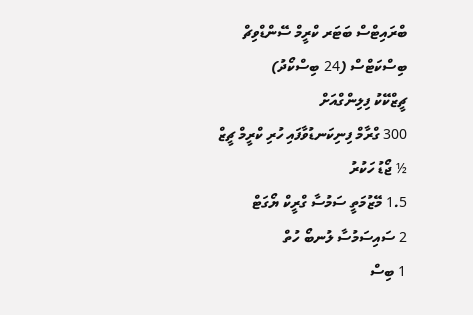ބްރައިޓްސް ބަޓަރ ކްރީމް ސޭންޑްވިޗް ބިސްކަޓްސް (24 ބިސްކޯދު)
ޗީޒްކޭކު ފިލިންގްއަށް
300 ގްރާމް ފިނިކަނޑުވާފައި ހުރި ކްރީމް ޗީޒް
½ ޖޯޑު ހަކުރު
1.5 މޭޒުމަތީ ސަމުސާ ގްރީކް ޔޯގަޓް
2 ސައިސަމުސާ ލުނބޯ ހުތް
1 ބިސް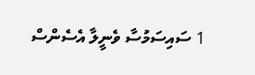1 ސައިސަމުސާ ވެނީލާ އެސެންސް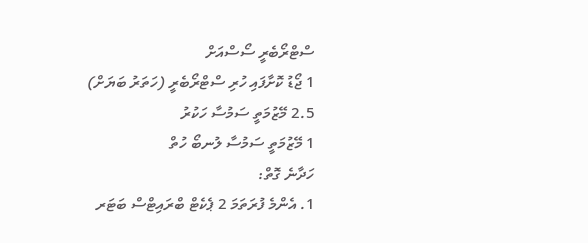ސްޓްރޯބެރީ ސޯސްއަށް
1 ޖޯޑު ކޮށާފައި ހުރި ސްޓްރޯބެރީ (ހަތަރު ބަޔަށް)
2.5 މޭޒުމަތީ ސަމުސާ ހަކުރު
1 މޭޒުމަތީ ސަމުސާ ލުނބޯ ހުތް
ހަދާނެ ގޮތް:
1. އެންމެ ފުރަތަމަ 2 ޕެކެޓް ބްރައިޓްސް ބަޓަރ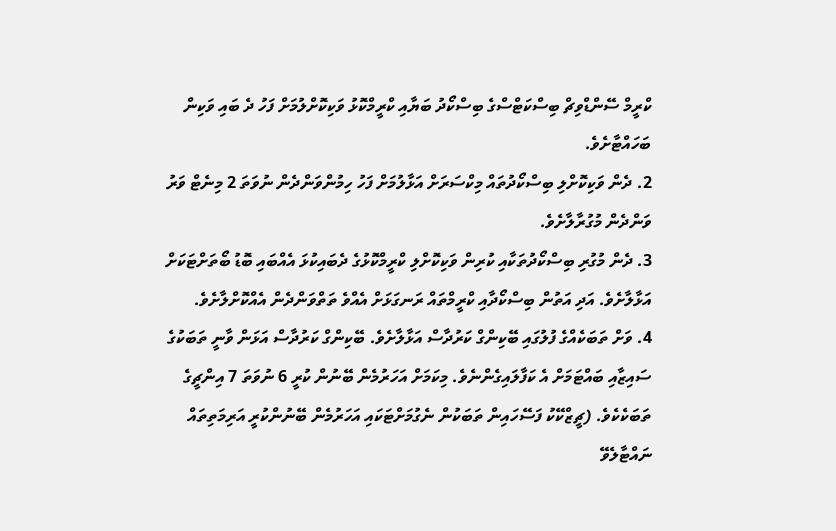ކްރީމް ސޭންޑްވިޗް ބިސްކަޓްސްގެ ބިސްކޯދު ބަޔާއި ކްރީމްކޮޅު ވަކިކޮށްލުމަށް ފަހު ދެ ބައި ވަކިން ބަހައްޓާށެވެ.
2. ދެން ވަކިކޮށްލި ބިސްކޯދުތައް މިކްސަރަށް އަޅާލުމަށް ފަހު ހިމުންވަންދެން ނުވަތަ 2 މިނެޓް ވަރު ވަންދެން މުގުރާލާށެވެ.
3. ދެން މުގުރި ބިސްކޯދުތަކާއި ކުރިން ވަކިކޮށްލި ކްރީމްކޮޅުގެ ދެބައިކުޅަ އެއްބައި ބޮޑު ބޯތަށްޓަކަށް އަޅާލާށެވެ. އަދި އަތުން ބިސްކޯދާއި ކްރީމްތައް ރަނގަޅަށް އެއްވެ ތަތްވަންދެން އެއްކޮށްލާށެވެ.
4. ވަށް ތަބަކެއްގެ ފުލުގައި ބޭކިންގް ކަރުދާސް އަޅާލާށެވެ. ބޭކިންގް ކަރުދާސް އަޅަން ވާނީ ތަބަކުގެ ސައިޒާއި ބައްޓަމަށް އެ ކަފާލައިގެންނެވެ. މިކަމަށް އަހަރުމެން ބޭނުން ކުރީ 6 ނުވަތަ 7 އިންޗީގެ ތަބަކެކެވެ. (ޗީޒްކޭކު ފަސޭހައިން ތަބަކުން ނެގުމަށްޓަކައި އަހަރުމެން ބޭނުންކުރީ އަރިމަތިތައް ނައްޓާލެވޭ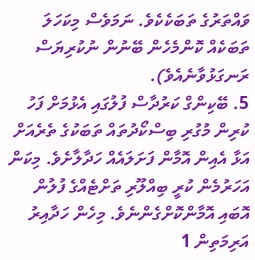ވައްތަރުގެ ތަބަކެކެވެ. ނަމަވެސް މިކަހަލަ ތަބަކެއް ކޮންމެހެން ބޭނުން ނުކުރިޔަސް ރަނގަޅުވާނެއެވެ).
5. ބޭކިންގް ކަރުދާސް ފުލުގައި އެޅުމަށް ފަހު ކުރިން މުގުރި ބިސްކޯދުތައް ތަބަކުގެ ތެރެއަށް އަޅާ އެއިން އޮމާން ފަށަލައެއް ހަދާލާށެވެ. މިކަން އަހަރުމެން ކުރީ ބިއްލޫރި ތަށްޓެއްގެ ފުލުން އޮބައި އޮމާންކޮށްގެންނެވެ. މިހެން ހަދާއިރު އަރިމަތިން 1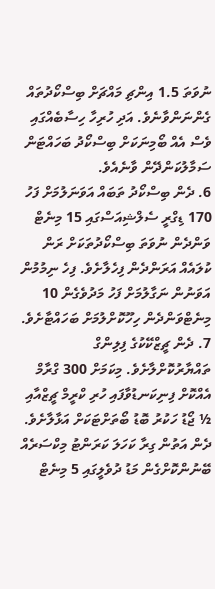ނުވަތަ 1.5 އިންޗި މައްޗަށް ބިސްކޯދުތައް ގެންނަންވާނެވެ. އަދި ހުރިހާ ހިސާބެއްގައި ވެސް އެއް ބޯމިނަކަށް ބިސްކޯދު ބަހައްޓަން ސަމާލުކަންދޭން ވާނެއެވެ.
6. ދެން ބިސްކޯދު ތަބައް އަވަނަލުމަށް ފަހު 170 ޑިގްރީ ސެލްޝިއަސްގައި 15 މިނެޓް ވަންދެން ނުވަތަ ބިސްކޯދުތަކަށް ރަން ކުލައެއް އަރަންދެން ފިހެލާށެވެ. ފިހެ ނިމުމުން އަވަނުން ނަގާލުމަށް ފަހު މަދުވެގެން 10 މިނެޓްވަންދެން ހިހޫކޮށްލުމަށް ބަހައްޓާށެވެ.
7. ދެން ޗީޒްކޭކުގެ ފިލިންގް ތައްޔާރުކޮށްލާށެވެ. މިކަމަށް 300 ގްރާމް އެއްކޮށް ފިނިކަނޑުވާފައި ހުރި ކްރީމް ޗީޒްއާއި ½ ޖޯޑު ހަކުރު ބޮޑު ބޯތަށްޓަކަށް އަޅާލާށެވެ. ދެން އަތުން ގިރާ ކަހަލަ ކަރަންޓު މިކްސަރެއް ބޭނުންކޮށްގެން މަޑު ދުވެލީގައި 5 މިނެޓް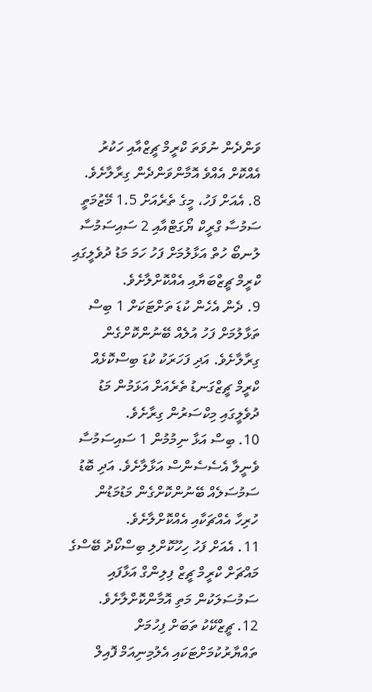ވަންދެން ނުވަތަ ކްރީމް ޗީޒްއާއި ހަކުރު އެއްކޮށް އެއްވެ އޮމާންވަންދެން ގިރާލާށެވެ.
8. އެއަށް ފަހު، މީގެ ތެރެއަށް 1.5 މޭޒުމަތީ ސަމުސާ ގްރީކް ޔޯގަޓްއާއި 2 ސައިސަމުސާ ލުނބޯ ހުތް އަޅާލުމަށް ފަހު ހަމަ މަޑު ދުވެލީގައި ކްރީމް ޗީޒްބަޔާއި އެއްކޮށްލާށެވެ.
9. ދެން އެހެން ކުޑަ ތަށްޓަކަށް 1 ބިސް ތަޅާލުމަށް ފަހު އުލެއް ބޭނުންކޮށްގެން ގިރާލާށެވެ. އަދި ފަހަރަކު ކުޑަ ބިސްކޮޅެއް ކްރީމް ޗީޒްގަނޑު ތެރެއަށް އަޅަމުން މަޑު ދުވެލީގައި މިކްސަރުން ގިރާށެވެ.
10. ބިސް އަޅާ ނިމުމުން 1 ސައިސަމުސާ ވެނީލާ އެސެސެންސް އަޅާލާށެވެ. އަދި ބޮޑު ސަމުސަލެއް ބޭނުންކޮށްގެން މަޑުމަޑުން ހުރިހާ އެއްޗަކާއި އެއްކޮށްލާށެވެ.
11. އެއަށް ފަހު ހިހޫކޮށްލި ބިސްކޯދު ބޭސްގެ މައްޗަށް ކްރީމް ޗީޒް ފިލިންގް އަޅާފައި ސަމުސަލަކުން މަތި އޮމާންކޮށްލާށެވެ.
12. ޗީޒްކޭކު ތަބަށް ފިހުމަށް ތައްޔާރުކުމަށްޓަކައި އެލުމިނިއަމް ފޮއިލް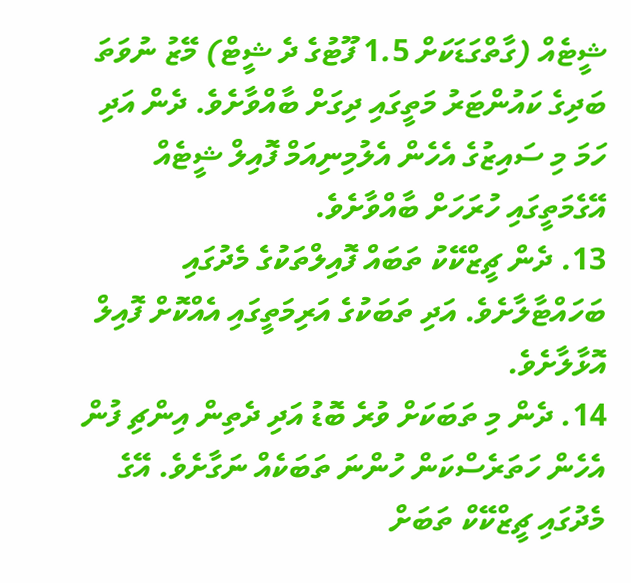ޝީޓެއް (ގާތްގަޑަކަށް 1.5 ފޫޓުގެ ދެ ޝީޓް) މޭޒު ނުވަތަ ބަދިގެ ކައުންޓަރު މަތީގައި ދިގަށް ބާއްވާށެވެ. ދެން އަދި ހަމަ މި ސައިޒުގެ އެހެން އެލުމިނިއަމް ފޮއިލް ޝީޓެއް އޭގެމަތީގައި ހުރަހަށް ބާއްވާށެވެ.
13. ދެން ޗީޒްކޭކު ތަބައް ފޮއިލްތަކުގެ މެދުގައި ބަހައްޓާލާށެވެ. އަދި ތަބަކުގެ އަރިމަތީގައި އެއްކޮށް ފޮއިލް އޮޅާލާށެވެ.
14. ދެން މި ތަބަކަށް ވުރެ ބޮޑު އަދި ދެތިން އިންޗި ފުން އެހެން ހަތަރެސްކަން ހުންނަ ތަބަކެއް ނަގާށެވެ. އޭގެ މެދުގައި ޗީޒްކޭކް ތަބަށް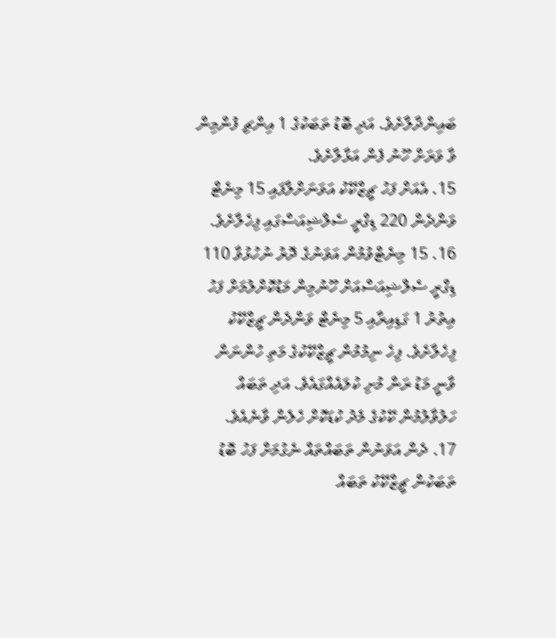ބައިންދާލާށެވެ. އަދި ބޮޑު ތަބަކުގެ 1 އިންޗި ފުންމިން ވާ ވަރަށް ހޫނު ފެން އަޅާލާށެވެ.
15. އެއަށް ފަހު ޗީޒްކޭކު އަވަނަށްލާފައި 15 މިނެޓް ވަންދެން 220 ޑިގްރީ ސެލްޝިއަސްގައި ފިހެލާށެވެ.
16. 15 މިނެޓްވުމުން އަވަނުގެ ދޮރު ނުހުޅުވާ 110 ޑިގްރީ ސެލްޝިއަސްއަށް ހޫނުމިން މަޑުކޮށްލުމަށް ފަހު އިތުރު 1 ގަޑިއިރާއި 5 މިނެޓް ވަންދެން ޗީޒްކޭކު ފިހެލާށެވެ. ފިހެ ނިމުމުން ޗީޒްކޭކުގެ މަތި ހުންނަން ވާނީ މަޑު ރަން މުށި ކުލައެއްގައެވެ. އަދި ތަބައް ހަލުވާލުމުން ކޭކުގެ މެދު ކުޑަކޮށް ހެލެން ވާނެއެވެ.
17. ދެން އަވަނުން ތަބައްތައް ނެގުމަށް ފަހު ބޮޑު ތަބަކުން ޗީޒްކޭކު ތަބައް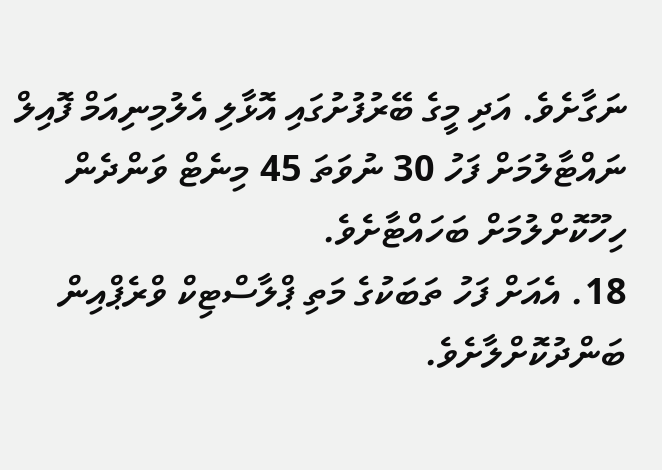ނަގާށެވެ. އަދި މީގެ ބޭރުފުށުގައި އޮޅާލި އެލުމިނިއަމް ފޮއިލް ނައްޓާލުމަށް ފަހު 30 ނުވަތަ 45 މިނެޓް ވަންދެން ހިހޫކޮށްލުމަށް ބަހައްޓާށެވެ.
18. އެއަށް ފަހު ތަބަކުގެ މަތި ޕްލާސްޓިކް ވްރެޕްއިން ބަންދުކޮށްލާށެވެ.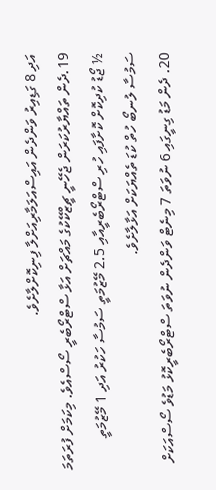އަދި 8 ގަޑިއިރު ވަންދެން އައިސްއަލަމާރިއަށްލާ ފިނިކޮށްލާށެވެ.
19.ދެން ތައްޔާރުކަރަން ޖެހޭނީ ޗީޒްކޭކުގެ މައްޗަށް އަޅާ ސްޓްރޯބެރީ ސޯސްއެވެ. މިކަމަށް ފުރަތަމަ ½ ޖޯޑު ކުދިކޮށް ކޮށާފައި ހުރި ސްޓްރޯބެރީއާއި 2.5 މޭޒުމަތީ ސަމުސާ ހަކުރު އަދި 1 މޭޒުމަތީ ސަމުސާ ލުނބޯ ހުތް ކުޑަ ތެއްޔަކަށް އަޅާލާށެވެ.
20. ދެން މަޑު ގިނީގައި 6 ނުވަތަ 7 މިނެޓް ވަންދެން ނުވަތަ ސްޓްރޯބެރީކޮޅު މަޑުވެ ސޯސްއަކަށް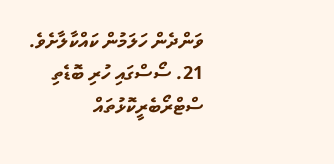ވަންދެން ހަލަމުން ކައްކާލާށެވެ.
21. ސޯސްގައި ހުރި ބޮޑެތި ސްޓްރޯބެރީކޮޅުތައް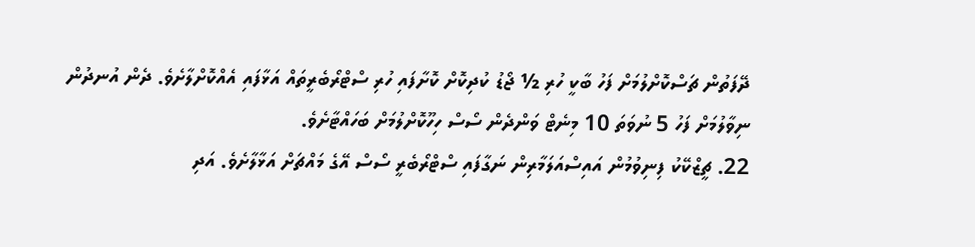ދޭފަތުން ޗަސްކޮށްލުމަށް ފަހު ބާކީ ހުރި ½ ޖޯޑު ކުދިކޮށް ކޮށާފައި ހުރި ސްޓްރޯބެރީތައް އަޅާފައި އެއްކޮށްލާށެވެ. ދެން އުނދުން ނިވާލުމަށް ފަހު 5 ނުވަތަ 10 މިނެޓް ވަންދެން ސޯސް ހިހޫކޮށްލުމަށް ބަހައްޓާށެވެ.
22. ޗީޒްކޭކު ފިނިވުމުން އައިސްއަލަމާރިން ނަގާފައި ސްޓްރޯބެރީ ސޯސް އޭގެ މައްޗަށް އަޅާލާށެވެ. އަދި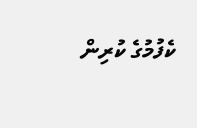ކެފުމުގެ ކުރިން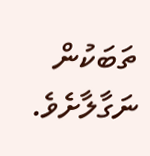ތަބަކުން ނަގާލާށެވެ.